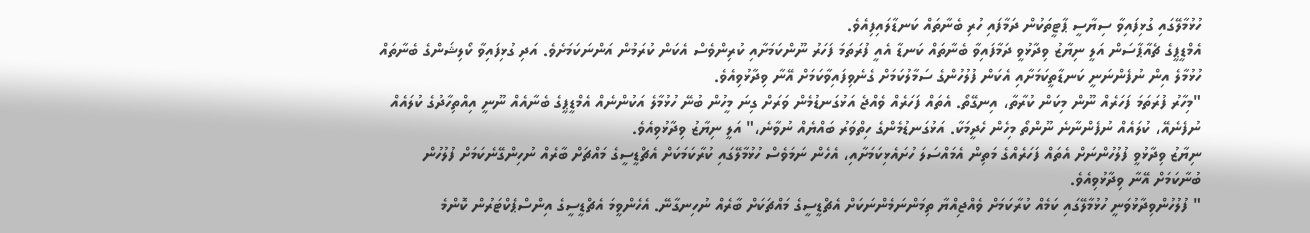ހުޅުމާލޭގައި ގުޅިފައިވާ ސިޔާސީ ޕާޓީތަކުން ދަމާފައި ހުރި ބެނާތައް ކަނޑާލައިފިއެވެ.
އެމްޑީޕީގެ ޗެއާޕާސަން އަލީ ނިޔާޒު ވިދާޅުވީ ދަމާފައިވާ ބެނާތައް ކަނޑާ އެއީ ފުރަތަމަ ފަހަރު ނޫންކަމަށާއި ކުރިންވެސް އެކަން ކުރަމުން އަންނަކަމަށެވެ. އަދި ގުޅިފައިވާ ކޯލިޝަންގެ ބެނާތައް ހުޅުމާލެ އިން ނުފެންނަނީ ކަނޑާތީކަމަށާއި އެކަން ފުލުހުންގެ ސަމާލުކަމަށް ގެނެވިފައިވާކަމަށް އޭނާ ވިދާޅުވިއެވެ.
"މިހާރު ފުރަތަމަ ފަހަރެއް ނޫން މިކަން ކުރާތާ، އިނގޭތޯ. އެތައް ފަހަރެއް ވެއްޖެ އަޅުގަނޑުމެން ވަރަށް ގިނަ މީހުން ބުނޭ ހުޅުމާލެ އަކުންނެއް އެމްޑީޕީގެ ބެނާއެއް ނޫނީ އިއްތިހާދުގެ ކުލައެއް ނުފެނެއޭ، ކުލައެއް ނުފެންނާނެ ނޫންތޯ މިހެން ހެދީމަކާ. އަޅުގަނޑުމެންގެ ހިތްވަރު ބައްޔެއް ނުވާނެ،" އަލީ ނިޔާޒު ވިދާޅުވިއެވެ.
ނިޔާޒު ވިދާޅުވީ ފުލުހުންނަށް އެތައް ފަހަރެއްގެ މަތިން އެމައްސަލަ ހުށައެޅިކަމަށާއި، އެހެން ނަމަވެސް ހުޅުމާލޭގައި ކުރާކަމަކަށް އެޗްޑީސީގެ މައްޗަށް ބާރެއް ނުހިންގޭނެކަމަށް ފުލުހުން ބުނާކަމަށް އޭނާ ވިދާޅުވިއެވެ.
" ފުލުހުންވިދާޅުވަނީ ހުޅުމާލޭގައި ކަމެއް ކުރާކަމަށް ވެއްޖިއްޔާ ތިމަންނަމެންނަކަށް އެޗްޑީސީގެ މައްޗަކަށް ބާރެއް ނުހިނގާނޭ. އެހެންވީމަ އެޗްޑީސީގެ އިންސްޕެކްޓަރުން ކޮންމެ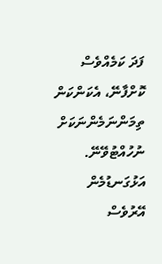ފަދަ ކަމެއްވެސް ކޮށްފާނޭ، އެކަންކަން ތިމަންނަމެންނަކަށް ނުހުއްޓުވޭނޭ. އަޅުގަނޑުމެން އޭރުވެސް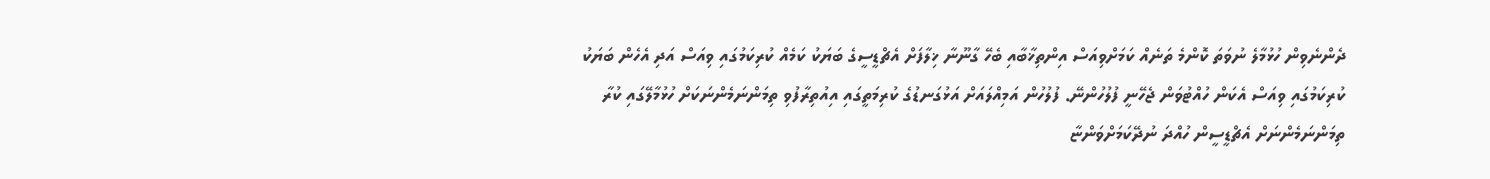ދެންނެވިން ހުޅުމާލެ ނުވަތަ ކޮންމެ ތަނެއް ކަމަށްވިއަސް އިންތިޚާބާއި ބެހޭ ގާނޫނާ ޚިލާފަށް އެޗްޑީސީގެ ބަޔަކު ކަމެއް ކުރިކަމުގައި ވިއަސް އަދި އެހެން ބަޔަކު ކުރިކަމުގައި ވިއަސް އެކަން ހުއްޓުވަން ޖެހޭނީ ފުލުހުންނޭ. ފުލުހުން އަމިއްލައަށް އަޅުގަނޑުގެ ކުރިމަތީގައި އިއުތިރާފުވި ތިމަންނަމެންނަކަށް ހުޅުމާލޭގައި ކުރާ ތިމަންނަމެންނަށް އެޗްޑީސީން ހުއްދަ ނުދޭކަމަށްވަންޏާ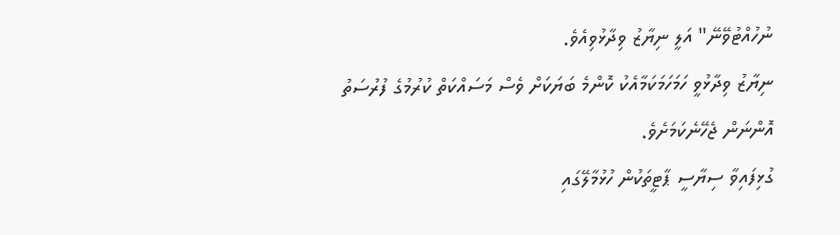ނުހުއްޓުވޭނޭ" އަލީ ނިޔާޒު ވިދާޅުވިއެވެ.
ނިޔާޒު ވިދާޅުވީ ހަމަހަމަކަމާއެކު ކޮންމެ ބަޔަކަށް ވެސް މަސައްކަތް ކުރުމުގެ ފުރުސަތު އޮންނަން ޖެހޭނެކަމަށެވެ.
ގުޅިފައިވާ ސިޔާސީ ޕާޓީތަކުން ހުޅުމާލޭގައި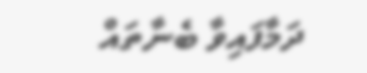ދަމާފައިވާ ބެނާތައް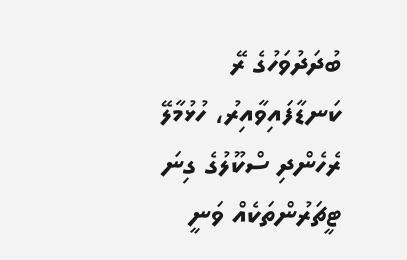ބުދަދުވަހުގެ ރޭ ކަނޑާފައިވާއިރު، ހުޅުމާލޭ ރެހެންދި ސްކޫލުގެ ގިނަ ޓީޗަރުންތަކެއް ވަނީ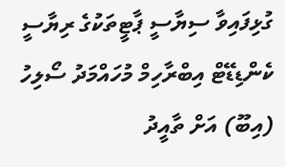ގުޅިފައިވާ ސިޔާސީ ޕާޓީތަކުގެ ރިޔާސީ ކެންޑިޑޭޓް އިބްރާހިމް މުހައްމަދު ސޯލިހު (އިބޫ) އަށް ތާއީދު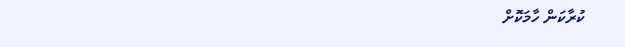ކުރާކަން ހާމަކޮށް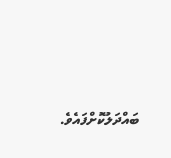ބައްދަލުކޮށްފައެވެ.